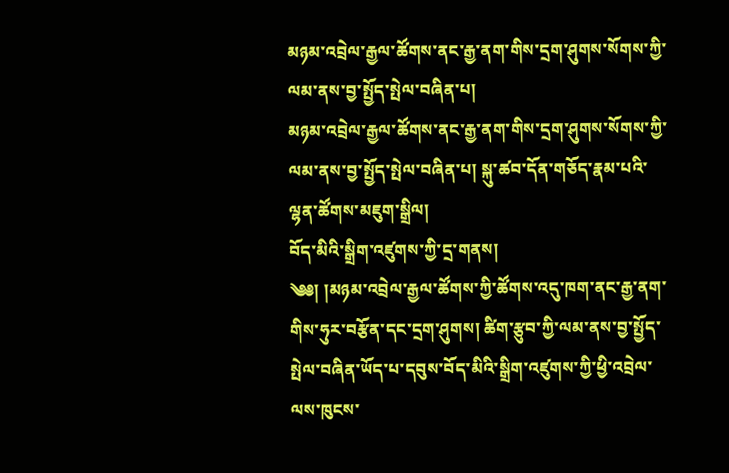མཉམ་འབྲེལ་རྒྱལ་ཚོགས་ནང་རྒྱ་ནག་གིས་དྲག་ཤུགས་སོགས་ཀྱི་ལམ་ནས་བྱ་སྤྱོད་སྤེལ་བཞིན་པ།
མཉམ་འབྲེལ་རྒྱལ་ཚོགས་ནང་རྒྱ་ནག་གིས་དྲག་ཤུགས་སོགས་ཀྱི་ལམ་ནས་བྱ་སྤྱོད་སྤེལ་བཞིན་པ། སྐུ་ཚབ་དོན་གཅོད་རྣམ་པའི་ལྷན་ཚོགས་མཇུག་སྒྲིལ།
བོད་མིའི་སྒྲིག་འཛུགས་ཀྱི་དྲ་གནས།
༄༅། །མཉམ་འབྲེལ་རྒྱལ་ཚོགས་ཀྱི་ཚོགས་འདུ་ཁག་ནང་རྒྱ་ནག་གིས་ཧུར་བརྩོན་དང་དྲག་ཤུགས། ཚིག་རྩུབ་ཀྱི་ལམ་ནས་བྱ་སྤྱོད་སྤེལ་བཞིན་ཡོད་པ་དབུས་བོད་མིའི་སྒྲིག་འཛུགས་ཀྱི་ཕྱི་འབྲེལ་ལས་ཁུངས་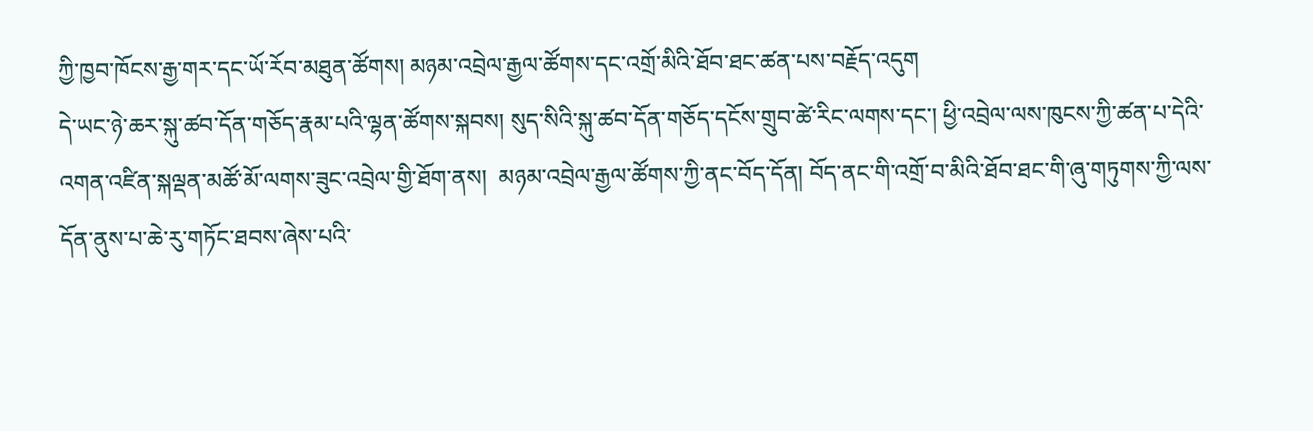ཀྱི་ཁྱབ་ཁོངས་རྒྱ་གར་དང་ཡོ་རོབ་མཐུན་ཚོགས། མཉམ་འབྲེལ་རྒྱལ་ཚོགས་དང་འགྲོ་མིའི་ཐོབ་ཐང་ཚན་པས་བརྗོད་འདུག
དེ་ཡང་ཉེ་ཆར་སྐུ་ཚབ་དོན་གཅོད་རྣམ་པའི་ལྷན་ཚོགས་སྐབས། སུད་སིའི་སྐུ་ཚབ་དོན་གཅོད་དངོས་གྲུབ་ཚེ་རིང་ལགས་དང་། ཕྱི་འབྲེལ་ལས་ཁུངས་ཀྱི་ཚན་པ་དེའི་འགན་འཛིན་སྐལྡན་མཚོ་མོ་ལགས་ཟུང་འབྲེལ་གྱི་ཐོག་ནས།  མཉམ་འབྲེལ་རྒྱལ་ཚོགས་ཀྱི་ནང་བོད་དོན། བོད་ནང་གི་འགྲོ་བ་མིའི་ཐོབ་ཐང་གི་ཞུ་གཏུགས་ཀྱི་ལས་དོན་ནུས་པ་ཆེ་རུ་གཏོང་ཐབས་ཞེས་པའི་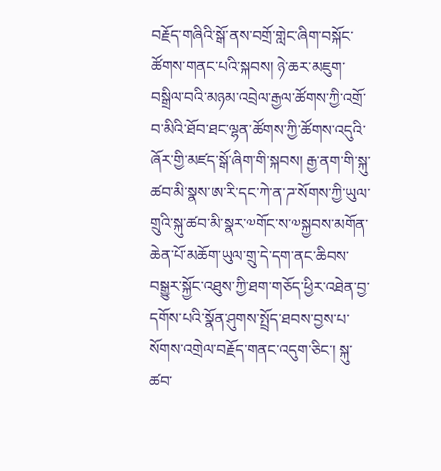བརྗོད་གཞིའི་སྒོ་ནས་བགྲོ་གླེང་ཞིག་བསྐོང་ཚོགས་གནང་པའི་སྐབས། ཉེ་ཆར་མཇུག་བསྒྲིལ་བའི་མཉམ་འབྲེལ་རྒྱལ་ཚོགས་ཀྱི་འགྲོ་བ་མིའི་ཐོབ་ཐང་ལྷན་ཚོགས་ཀྱི་ཚོགས་འདུའི་ཞོར་གྱི་མཛད་སྒོ་ཞིག་གི་སྐབས། རྒྱ་ནག་གི་སྐུ་ཚབ་མི་སྣས་ཨ་རི་དང་ཀེ་ན་ཌ་སོགས་ཀྱི་ཡུལ་གྲུའི་སྐུ་ཚབ་མི་སྣར་༧གོང་ས་༧སྐྱབས་མགོན་ཆེན་པོ་མཆོག་ཡུལ་གྲུ་དེ་དག་ནང་ཆིབས་བསྒྱུར་སྐྱོང་འཐུས་ཀྱི་ཐག་གཅོད་ཕྱིར་འཐེན་བྱ་དགོས་པའི་སྣོན་ཤུགས་སྤྲོད་ཐབས་བྱས་པ་སོགས་འགྲེལ་བརྗོད་གནང་འདུག་ཅིང་། སྐུ་ཚབ་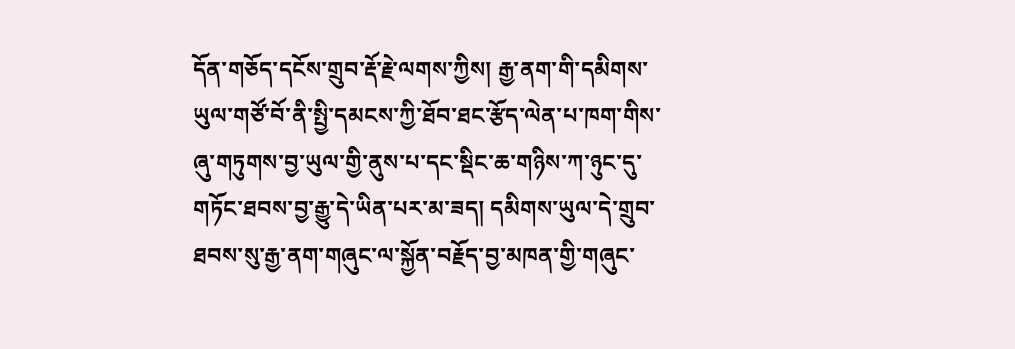དོན་གཅོད་དངོས་གྲུབ་རྡོ་རྗེ་ལགས་ཀྱིས། རྒྱ་ནག་གི་དམིགས་ཡུལ་གཙོ་བོ་ནི་སྤྱི་དམངས་ཀྱི་ཐོབ་ཐང་རྩོད་ལེན་པ་ཁག་གིས་ཞུ་གཏུགས་བྱ་ཡུལ་གྱི་ནུས་པ་དང་སྡིང་ཆ་གཉིས་ཀ་ཉུང་དུ་གཏོང་ཐབས་བྱ་རྒྱུ་དེ་ཡིན་པར་མ་ཟད། དམིགས་ཡུལ་དེ་གྲུབ་ཐབས་སུ་རྒྱ་ནག་གཞུང་ལ་སྐྱོན་བརྗོད་བྱ་མཁན་གྱི་གཞུང་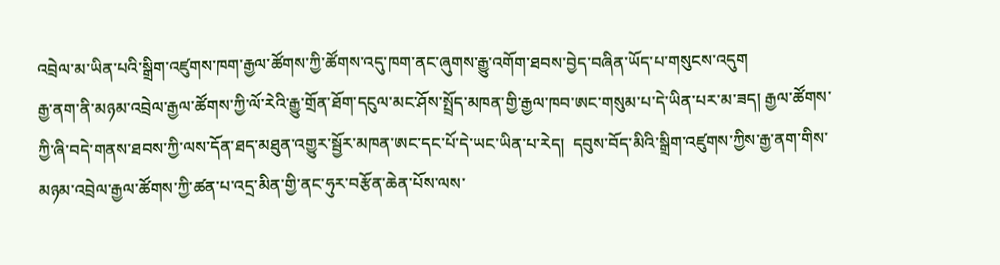འབྲེལ་མ་ཡིན་པའི་སྒྲིག་འཛུགས་ཁག་རྒྱལ་ཚོགས་ཀྱི་ཚོགས་འདུ་ཁག་ནང་ཞུགས་རྒྱུ་འགོག་ཐབས་བྱེད་བཞིན་ཡོད་པ་གསུངས་འདུག
རྒྱ་ནག་ནི་མཉམ་འབྲེལ་རྒྱལ་ཚོགས་ཀྱི་ལོ་རེའི་རྒྱུ་གྲོན་ཐོག་དངུལ་མང་ཤོས་སྤྲོད་མཁན་གྱི་རྒྱལ་ཁབ་ཨང་གསུམ་པ་དེ་ཡིན་པར་མ་ཟད། རྒྱལ་ཚོགས་ཀྱི་ཞི་བདེ་གནས་ཐབས་ཀྱི་ལས་དོན་ཐད་མཐུན་འགྱུར་སྦྱོར་མཁན་ཨང་དང་པོ་དེ་ཡང་ཡིན་པ་རེད།  དབུས་བོད་མིའི་སྒྲིག་འཛུགས་ཀྱིས་རྒྱ་ནག་གིས་མཉམ་འབྲེལ་རྒྱལ་ཚོགས་ཀྱི་ཚན་པ་འདྲ་མིན་གྱི་ནང་ཧུར་བརྩོན་ཆེན་པོས་ལས་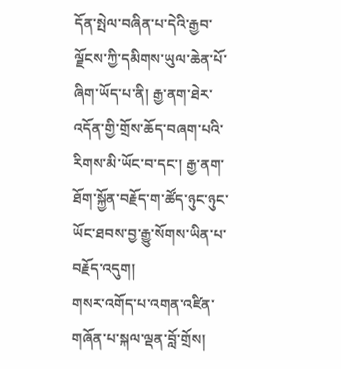དོན་སྤེལ་བཞིན་པ་དེའི་རྒྱབ་ལྗོངས་ཀྱི་དམིགས་ཡུལ་ཆེན་པོ་ཞིག་ཡོད་པ་ནི། རྒྱ་ནག་ཐེར་འདོན་གྱི་གྲོས་ཆོད་བཞག་པའི་རིགས་མི་ཡོང་བ་དང་། རྒྱ་ནག་ཐོག་སྐྱོན་བརྗོད་ག་ཚོད་ཉུང་ཉུང་ཡོང་ཐབས་བྱ་རྒྱུ་སོགས་ཡིན་པ་བརྗོད་འདུག།
གསར་འགོད་པ་འགན་འཛིན་གཞོན་པ་སྐལ་ལྡན་བློ་གྲོས།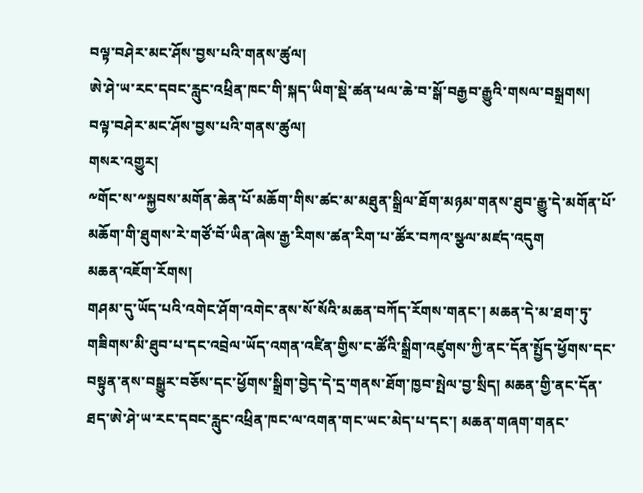བལྟ་བཤེར་མང་ཤོས་བྱས་པའི་གནས་ཚུལ།
ཨེ་ཤེ་ཡ་རང་དབང་རླུང་འཕྲིན་ཁང་གི་སྐད་ཡིག་སྡེ་ཚན་ཕལ་ཆེ་བ་སྒོ་བརྒྱབ་རྒྱུའི་གསལ་བསྒྲགས།
བལྟ་བཤེར་མང་ཤོས་བྱས་པའི་གནས་ཚུལ།
གསར་འགྱུར།
༸གོང་ས་༸སྐྱབས་མགོན་ཆེན་པོ་མཆོག་གིས་ཚང་མ་མཐུན་སྒྲིལ་ཐོག་མཉམ་གནས་ཐུབ་རྒྱུ་དེ་མགོན་པོ་མཆོག་གི་ཐུགས་རེ་གཙོ་བོ་ཡིན་ཞེས་རྒྱ་རིགས་ཚན་རིག་པ་ཚོར་བཀའ་སྩལ་མཛད་འདུག
མཆན་འཇོག་རོགས།
གཤམ་དུ་ཡོད་པའི་འགེང་ཤོག་འགེང་ནས་སོ་སོའི་མཆན་བཀོད་རོགས་གནང་། མཆན་དེ་མ་ཐག་ཏུ་གཟིགས་མི་ཐུབ་པ་དང་འབྲེལ་ཡོད་འགན་འཛིན་གྱིས་ང་ཚོའི་སྒྲིག་འཛུགས་ཀྱི་ནང་དོན་སྤྱོད་ཕྱོགས་དང་བསྟུན་ནས་བསྒྱུར་བཅོས་དང་ཕྱོགས་སྒྲིག་བྱེད་དེ་དྲ་གནས་ཐོག་ཁྱབ་སྤེལ་བྱ་སྲིད། མཆན་གྱི་ནང་དོན་ཐད་ཨེ་ཤེ་ཡ་རང་དབང་རླུང་འཕྲིན་ཁང་ལ་འགན་གང་ཡང་མེད་པ་དང་། མཆན་གཞག་གནང་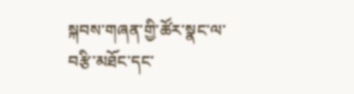སྐབས་གཞན་གྱི་ཚོར་སྣང་ལ་བརྩི་མཐོང་དང་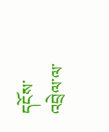དངོས་འབྲེལ་ལ་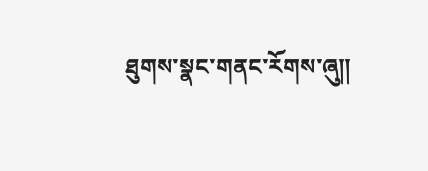ཐུགས་སྣང་གནང་རོགས་ཞུ༎